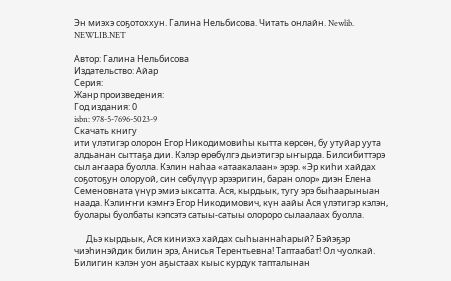Эн миэхэ соҕотоххун. Галина Нельбисова. Читать онлайн. Newlib. NEWLIB.NET

Автор: Галина Нельбисова
Издательство: Айар
Серия:
Жанр произведения:
Год издания: 0
isbn: 978-5-7696-5023-9
Скачать книгу
ити үлэтигэр олорон Егор Никодимовиһы кытта көрсөн, бу утуйар уута алдьанан сыттаҕа дии. Кэлэр өрөбүлгэ дьиэтигэр ыҥырда. Билсибиттэрэ сыл аҥаара буолла. Кэлин наһаа «атаакалаан» эрэр. «Эр киһи хайдах соҕотоҕун олоруой, син сөбүлүүр эрээригин, баран олор» диэн Елена Семеновната үнүр эмиэ ыксатта. Ася, кырдьык, тугу эрэ быһаарыныан наада. Кэлиҥҥи кэмҥэ Егор Никодимович, күн аайы Ася үлэтигэр кэлэн, буолары буолбаты кэпсэтэ сатыы-сатыы олороро сылаалаах буолла.

      Дьэ кырдьык, Ася киниэхэ хайдах сыһыаннаһарый? Бэйэҕэр чиэһинэйдик билин эрэ, Анисья Терентьевна! Таптаабат! Ол чуолкай. Билигин кэлэн уон аҕыстаах кыыс курдук тапталынан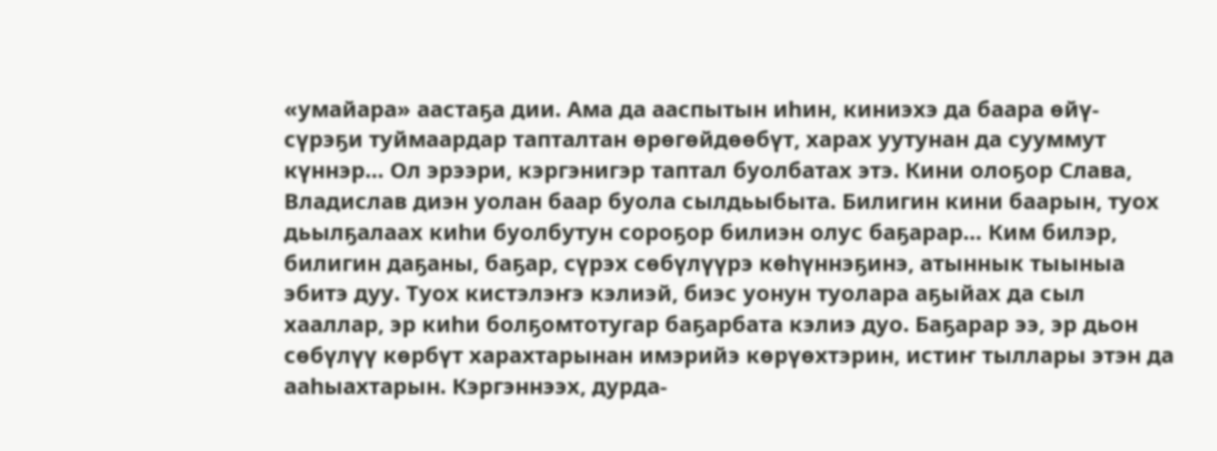«умайара» аастаҕа дии. Ама да ааспытын иһин, киниэхэ да баара өйү-сүрэҕи туймаардар тапталтан өрөгөйдөөбүт, харах уутунан да сууммут күннэр… Ол эрээри, кэргэнигэр таптал буолбатах этэ. Кини олоҕор Слава, Владислав диэн уолан баар буола сылдьыбыта. Билигин кини баарын, туох дьылҕалаах киһи буолбутун сороҕор билиэн олус баҕарар… Ким билэр, билигин даҕаны, баҕар, сүрэх сөбүлүүрэ көһүннэҕинэ, атыннык тыыныа эбитэ дуу. Туох кистэлэҥэ кэлиэй, биэс уонун туолара аҕыйах да сыл хааллар, эр киһи болҕомтотугар баҕарбата кэлиэ дуо. Баҕарар ээ, эр дьон сөбүлүү көрбүт харахтарынан имэрийэ көрүөхтэрин, истиҥ тыллары этэн да ааһыахтарын. Кэргэннээх, дурда-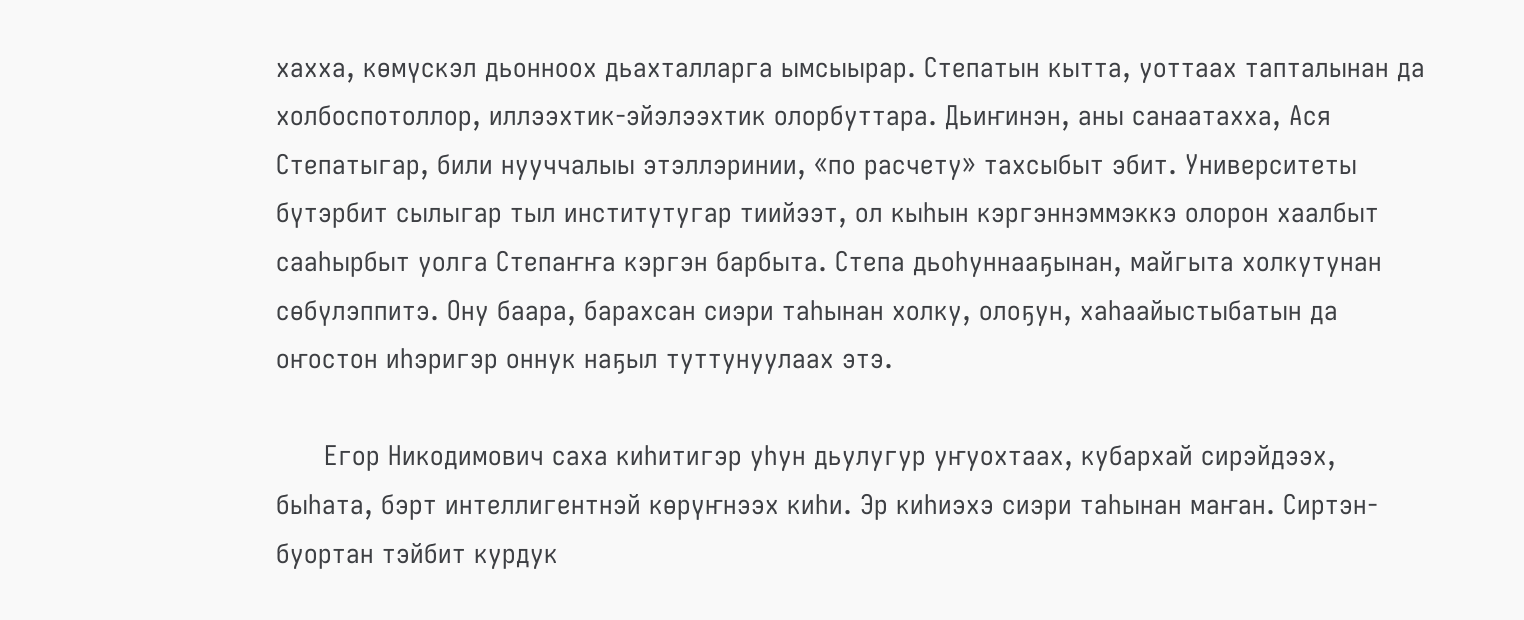хахха, көмүскэл дьонноох дьахталларга ымсыырар. Степатын кытта, уоттаах тапталынан да холбоспотоллор, иллээхтик-эйэлээхтик олорбуттара. Дьиҥинэн, аны санаатахха, Ася Степатыгар, били нууччалыы этэллэринии, «по расчету» тахсыбыт эбит. Университеты бүтэрбит сылыгар тыл институтугар тиийээт, ол кыһын кэргэннэммэккэ олорон хаалбыт сааһырбыт уолга Степаҥҥа кэргэн барбыта. Степа дьоһуннааҕынан, майгыта холкутунан сөбүлэппитэ. Ону баара, барахсан сиэри таһынан холку, олоҕун, хаһаайыстыбатын да оҥостон иһэригэр оннук наҕыл туттунуулаах этэ.

      Егор Никодимович саха киһитигэр уһун дьулугур уҥуохтаах, кубархай сирэйдээх, быһата, бэрт интеллигентнэй көрүҥнээх киһи. Эр киһиэхэ сиэри таһынан маҥан. Сиртэн-буортан тэйбит курдук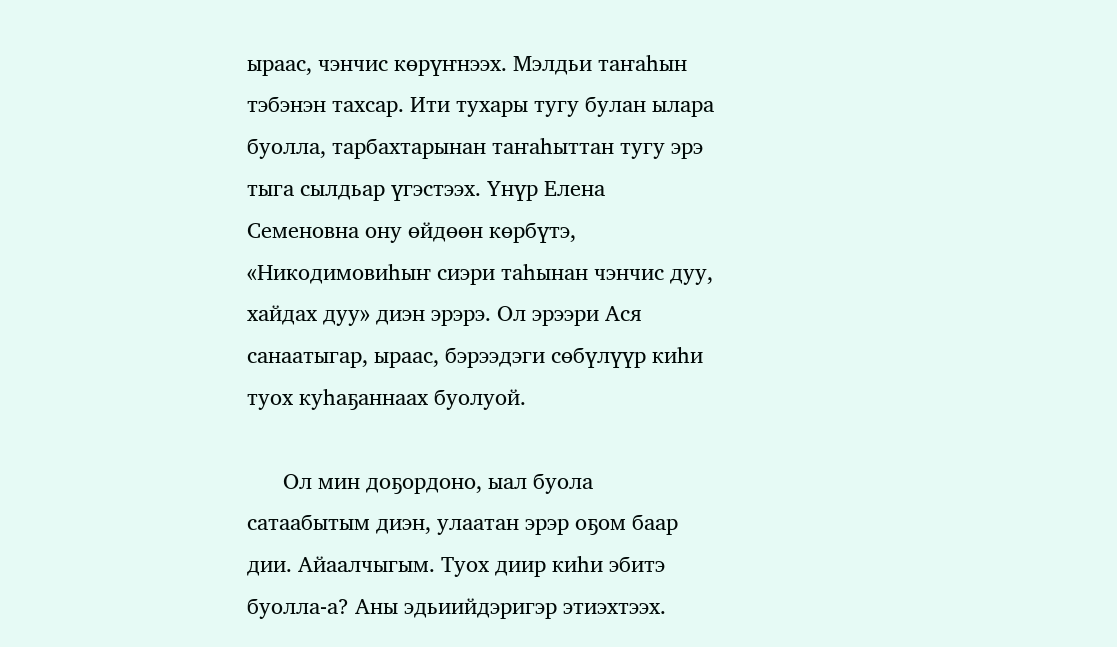ыраас, чэнчис көрүҥнээх. Мэлдьи таҥаһын тэбэнэн тахсар. Ити тухары тугу булан ылара буолла, тарбахтарынан таҥаһыттан тугу эрэ тыга сылдьар үгэстээх. Үнүр Елена Семеновна ону өйдөөн көрбүтэ, «Никодимовиһыҥ сиэри таһынан чэнчис дуу, хайдах дуу» диэн эрэрэ. Ол эрээри Ася санаатыгар, ыраас, бэрээдэги сөбүлүүр киһи туох куһаҕаннаах буолуой.

      Ол мин доҕордоно, ыал буола сатаабытым диэн, улаатан эрэр оҕом баар дии. Айаалчыгым. Туох диир киһи эбитэ буолла-а? Аны эдьиийдэригэр этиэхтээх.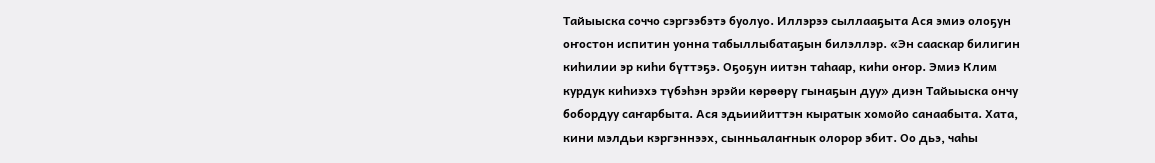Тайыыска соччо сэргээбэтэ буолуо. Иллэрээ сыллааҕыта Ася эмиэ олоҕун оҥостон испитин уонна табыллыбатаҕын билэллэр. «Эн сааскар билигин киһилии эр киһи бүттэҕэ. Оҕоҕун иитэн таһаар, киһи оҥор. Эмиэ Клим курдук киһиэхэ түбэһэн эрэйи көрөөрү гынаҕын дуу» диэн Тайыыска ончу бобордуу саҥарбыта. Ася эдьиийиттэн кыратык хомойо санаабыта. Хата, кини мэлдьи кэргэннээх, сынньалаҥнык олорор эбит. Оо дьэ, чаһы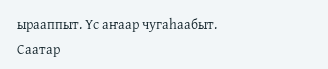ырааппыт. Үс аҥаар чугаһаабыт. Саатар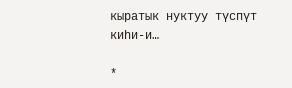кыратык нуктуу түспүт киһи-и…

*